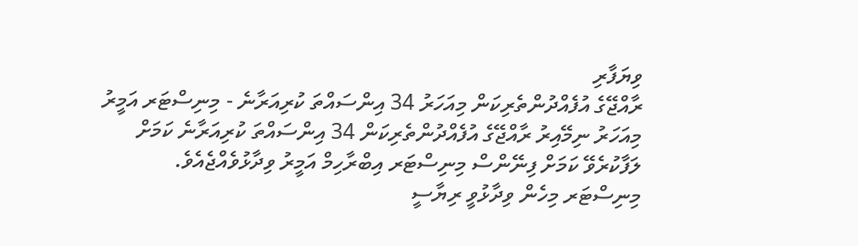ވިޔަފާރި
ރާއްޖޭގެ އުފެއްދުންތެރިކަން މިއަހަރު 34 އިންސައްތަ ކުރިއަރާނެ - މިނިސްޓަރ އަމީރު
މިއަހަރު ނިމޭއިރު ރާއްޖޭގެ އުފެއްދުންތެރިކަން 34 އިންސައްތަ ކުރިއަރާނެ ކަމަށް ލަފާކުރެވޭ ކަމަށް ފިނޭންސް މިނިސްޓަރ އިބްރާހިމް އަމީރު ވިދާޅުވެއްޖެއެވެ.
މިނިސްޓަރ މިހެން ވިދާޅުވީ ރިޔާސީ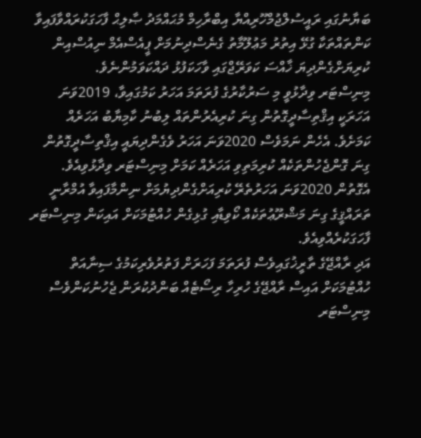ބަޔާނުގައި ރައީސުލްޖުމްހޫރިއްޔާ އިބްރާހިމް މުޙައްމަދު ޞާލިޙް ފާހަގަކުރައްވާފައިވާ ކަންތައްތަކާ ގުޅޭ އިތުރު މަޢުލޫމާތު ގެނެސްދިނުމަށް ޕީއެސްއެމް ނިއުސްއިން ކުރިޔަށްގެންދިޔަ ޚާއްސަ ކަވަރޭޖްގައި ވާހަކަފުޅު ދައްކަވަމުންނެވެ.
މިނިސްޓަރ ވިދާޅުވީ މި ސަރުކާރުގެ ފުރަތަމަ އަހަރު ކަމުގައިވާ، 2019ވަނަ އަހަރަކީ އިޤްތިސާދީގޮތުން ގިނަ ކުރިއެރުންތައް ލިބުނު ކާމިޔާބު އަހަރެއް ކަމަށެވެ. އެހެން ނަމަވެސް 2020ވަނަ އަހަރު ވެގެންދިޔައީ އިޤްތިސާދީގޮތުން ގިނަ ގޮންޖެހުންތަކެއް ކުރިމަތިވި އަހަރެއް ކަމަށް މިނިސްޓަރ ވިދާޅުވިއެވެ. އެގޮތުން 2020ވަނަ އަހަރުތެރޭ ކުރިއަށްގެންދިޔުމަށް ނިންމާފައިވާ އުމްރާނީ ތަރައްޤީގެ ގިނަ މަޝްރޫޢުތަކެއް ކޯވިޑާއި ގުޅިގެން ހުއްޓުމަކަށް އައިކަން މިނިސްޓަރ ފާހަގަކުރެއްވިއެވެ.
އަދި ރާއްޖޭގެ ތާރީޚުގައިވެސް ފުރަތަމަ ފަހަރަށް ފަތުރުވެރިކަމުގެ ސިނާއަތް ހުއްޓުމަކަށް އައިސް ރާއްޖޭގެ ހުރިހާ ރިސޯޓެއް ބަންދުކުރަން ޖެހުނުކަންވެސް މިނިސްޓަރ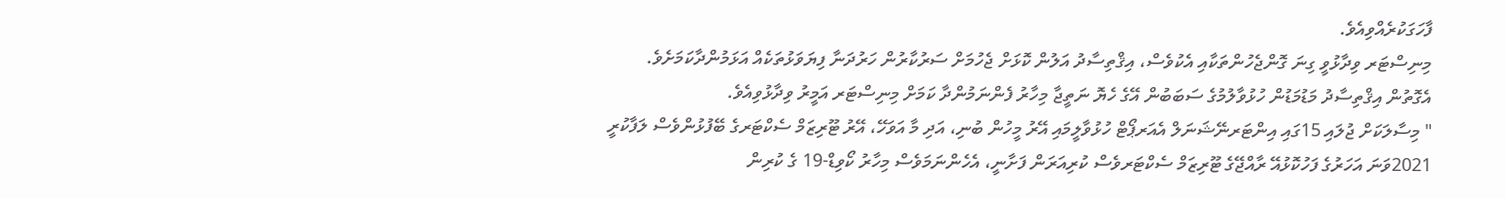ފާހަގަކުރެއްވިއެވެ.
މިނިސްޓަރ ވިދާޅުވީ ގިނަ ގޮންޖެހުންތަކާއި އެކުވެސް، އިޤްތިސާދު އަލުން ކޮޅަށް ޖެހުމަށް ސަރުކާރުން ހަރުދަނާ ފިޔަވަޅުތަކެއް އަޅަމުންދާކަމަށެވެ. އެގޮތުން އިޤްތިސާދު މަޑުމަޑުން ހުޅުވާލުމުގެ ސަބަބުން އޭގެ ހެޔޮ ނަތީޖާ މިހާރު ފެންނަމުންދާ ކަމަށް މިނިސްޓަރ އަމީރު ވިދާޅުވިއެވެ.
" މިސާލަކަށް ޖުލައި 15ގައި އިންޓަރނޭޝަނަލް އެއަރޕޯޓް ހުޅުވާލީމައި އޭރު މީހުން ބުނި، އަދި މާ އަވަހޭ، އޭރު ޓޫރިޒަމް ސެކްޓަރގެ ބޭފުޅުންވެސް ލަފާކުރީ 2021ވަނަ އަހަރުގެ ފަހުކޮޅުއޭ ރާއްޖޭގެ ޓޫރިޒަމް ސެކްޓަރވެސް ކުރިއަރަން ފަށާނީ، އެހެންނަމަވެސް މިހާރު ކޯވިޑް-19 ގެ ކުރިން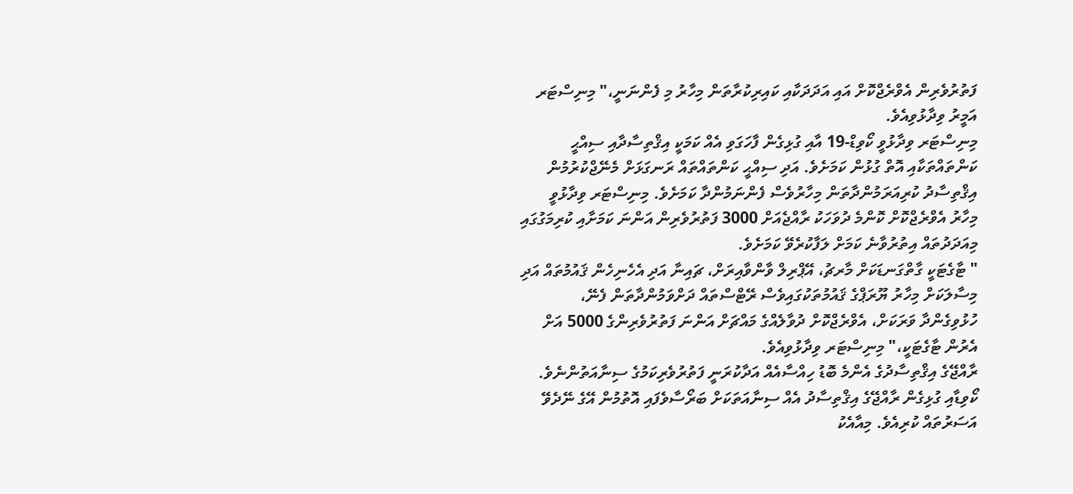ފަތުރުވެރިން އެވްރެޖްކޮށް އައި އަދަދަކާއި ކައިރިކުރާތަން މިހާރު މި ފެންނަނީ،" މިނިސްޓަރ އަމީރު ވިދާޅުވިއެވެ.
މިނިސްޓަރ ވިދާޅުވީ ކޯވިޑް-19 އާއި ގުޅިގެން ފާހަގަވި އެއް ކަމަކީ އިޤްތިސާދާއި ސިއްޙީ ކަންތައްތަކާއި އޮތް ގުޅުން ކަމަށެވެ. އަދި ސިއްޙީ ކަންތައްތައް ރަނގަޅަށް މެނޭޖްކުރުމުން އިޤްތިސާދު ކުރިއަރަމުންދާތަން މިހާރުވެސް ފެންނަމުންދާ ކަމަށެވެ. މިނިސްޓަރ ވިދާޅުވީ މިހާރު އެވްރެޖްކޮށް ކޮންމެ ދުވަހަކު ރާއްޖެއަށް 3000 ފަތުރުވެރިން އަންނަ ކަމަށާއި ކުރިމަގުގައި މިއަދަދުތައް އިތުރުވާނެ ކަމަށް ލަފާކުރެވޭ ކަމަށެވެ.
" ޓާގެޓަކީ ގާތްގަނޑަކަށް މާރޗު، އޭޕްރިލް ވާންވާއިރަށް، ޗައިނާ އަދި އެހެނިހެން ޤައުމުތައް އަދި މިސާލަކަށް މިހާރު ޔޫރަޕްގެ ޤައުމުތަކުގައިވެސް ރޭޓްސްތައް ދަށްވަމުންދާތަން ފެނޭ، ހުޅުވިގެންދާ ވަރަކަށް، އެވްރެޖްކޮށް ދުވާލެއްގެ މައްޗަށް އަންނަ ފަތުރުވެރިންގެ 5000 އަށް އެރުން ޓާގެޓަކީ،" މިނިސްޓަރ ވިދާޅުވިއެވެ.
ރާއްޖޭގެ އިޤްތިސާދުގެ އެންމެ ބޮޑު ހިއްސާއެއް އަދާކުރަނީ ފަތުރުވެރިކަމުގެ ސިނާއަތުންނެވެ. ކޯވިޑާއި ގުޅިގެން ރާއްޖޭގެ އިޤްތިސާދު އެއް ސިނާއަތަކަށް ބަރޯސާވެފައި އޮތުމުން އޭގެ ނޭދެވޭ އަސަރުތައް ކުރިއެވެ. މިއާއެކު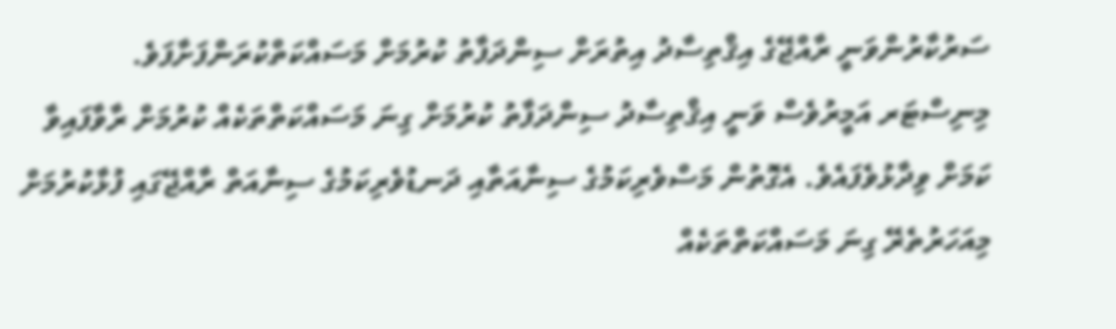ސަރުކާރުންވަނީ ރާއްޖޭގެ އިޤްތިސާދު އިތުރަށް ސިންދަފާތު ކުރުމަށް މަސައްކަތްކުރަންފަށާފަވެ.
މިނިސްޓަރ އަމީރުވެސް ވަނީ އިޤްތިސާދު ސިންދަފާތު ކުރުމަށް ގިނަ މަސައްކަތްތަކެއް ކުރުމަށް ރާވާފައިވާ ކަމަށް ވިދާޅުވެފައެވެ. އެގޮތުން މަސްވެރިކަމުގެ ސިނާއަތާއި ދަނޑުވެރިކަމުގެ ސިނާއަތް ރާއްޖޭގައި ފުޅާކުރުމަށް މިއަހަރުތެރޭ ގިނަ މަސައްކަތްތަކެއް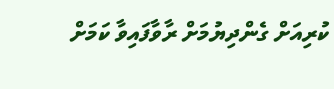ކުރިއަށް ގެންދިޔުމަށް ރާވާފައިވާ ކަމަށް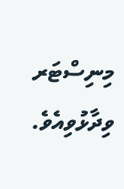މިނިސްޓަރ ވިދާޅުވިއެވެ.